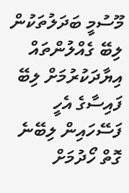މޫސުމީ ބަދަލުތަކުން ލިބޭ ގެއްލުންތައް އިޔާދަކުރުމަށް ލިބޭ ފައިސާގެ އެހީ ފަސޭހައިން ލިބޭނެ ގޮތް ހޯދުމަށް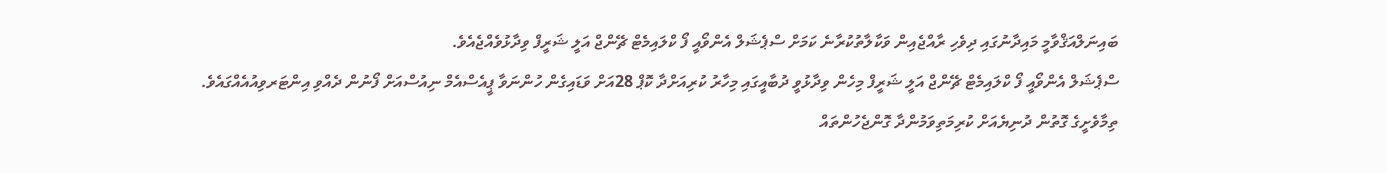ބައިނަލްއަޤްވާމީ މައިދާނުގައި ދިވެހި ރާއްޖެއިން ވަކާލާތުކުރާނެ ކަމަށް ސްޕެޝަލް އެންވޯއީ ފޯ ކްލައިމެޓް ޗޭންޖް އަލީ ޝަރީފް ވިދާޅުވެއްޖެއެވެ.
ސްޕެޝަލް އެންވޯއީ ފޯ ކްލައިމެޓް ޗޭންޖް އަލީ ޝަރީފް މިހެން ވިދާޅުވީ ދުބާއީގައި މިހާރު ކުރިއަށްދާ ކޮޕް 28އަށް ވަޑައިގެން ހުންނަވާ ޕީއެސްއެމް ނިއުސްއަށް ފޯނުން ދެއްވި އިންޓަރވިއުއެއްގައެވެ.
ތިމާވެށީގެ ގޮތުން ދުނިޔެއަށް ކުރިމަތިވަމުންދާ ގޮންޖެހުންތައް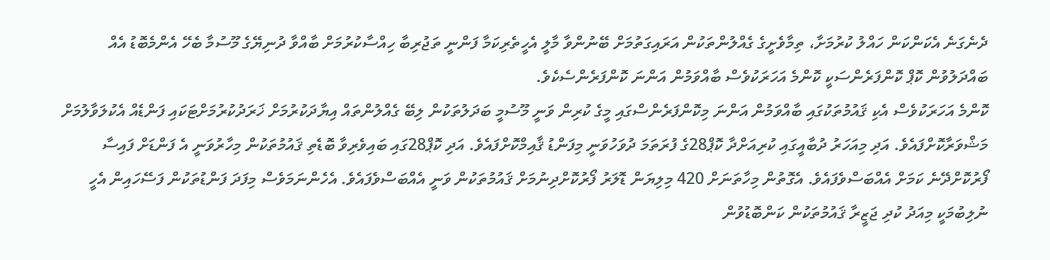ދެނެގަނެ އެކަންކަން ހައްލު ކުރުމަށާ، ތިމާވެށީގެ ގެއްލުންތަކުން އަރައިގަތުމަށް ބޭނުންވާ މާލީ އެހީތެރިކަމާ ފަންނީ ތަޖުރިބާ ހިއްސާކުރުމަށް ބާއްވާ ދުނިޔޭގެ މޫސުމާ ބެހޭ އެންމެބޮޑު އެއް ބައްދަލުވުން ކޮޕް ކޮންފަރެންސަކީ ކޮންމެ އަހަރަކުވެސް ބާއްވަމުން އަންނަ ކޮންފަރެންސެކެވެ.
ކޮންމެ އަހަރަކުވެސް އެކި ޤައުމުތަކުގައި ބާއްވަމުން އަންނަ މިކޮންފަރެންސްގައި މީގެ ކުރިން ވަނީ މޫސުމީ ބަދަލުތަކުން ލިބޭ ގެއްލުންތައް އިޔާދަކުރުމަށް ޚަރަދުކުރުމަށްޓަކައި ފަންޑެއް އެކުލަވާލުމަށް މަޝްވަރާކޮށްފައެވެ. އަދި މިއަހަރު ދުބާއީގައި ކުރިއަށްދާ ކޮޕް28ގެ ފުރަތަމަ ދުވަހުވަނީ މިފަންޑު ޤާއިމްކޮށްފައެވެ. އަދި ކޮޕް28ގައި ބައިވެރިވާ ބޮޑެތި ޤައުމުތަކުން މިހާރުވަނީ އެ ފަންޑަށް ފައިސާ ފޯރުކޮށްދޭނެ ކަމަށް އެއްބަސްވެފައެވެ. އެގޮތުން މިހާތަނަށް 420 މިލިޔަން ޑޮލަރު ފޯރުކޮށްދިނުމަށް ޤައުމުތަކުން ވަނީ އެއްބަސްވެފައެވެ. އެހެންނަމަވެސް މިފަދަ ފަންޑުތަކުން ފަސޭހައިން އެހީ ނުލިބުމަކީ މިއަދު ކުދި ޖަޒީރާ ޤައުމުތަކުން ކަންބޮޑުވުން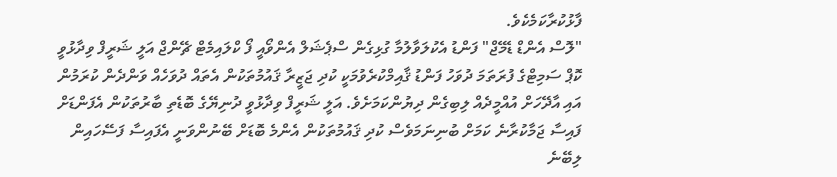ފާޅުކުރާކަމެކެވެ.
"ލޮސް އެންޑް ޑެމޭޖް" ފަންޑު އެކުލަވާލުމާ ގުޅިގެން ސްޕެޝަލް އެންވޯއީ ފޯ ކްލައިމެޓް ޗޭންޖް އަލީ ޝަރީފް ވިދާޅުވީ ކޮޕް ސަމިޓްގެ ފުރަތަމަ ދުވަހު ފަންޑު ޤާއިމްކުރެވުމަކީ ކުދި ޖަޒީރާ ޤައުމުތަކުން އެތައް ދުވަހެއް ވަންދެން ކުރަމުން އައި އާދޭހަށް އުއްމީދެއް ލިބިގެން ދިޔުންކަމަށެވެ. އަލީ ޝަރީފް ވިދާޅުވީ ދުނިޔޭގެ ބޮޑެތި ބާރުތަކުން އެފަންޑަށް ފައިސާ ޖަމާކުރާނެ ކަމަށް ބުނިނަމަވެސް ކުދި ޤައުމުތަކުން އެންމެ ބޮޑަށް ބޭނުންވަނީ އެފައިސާ ފަސޭހައިން ލިބޭނެ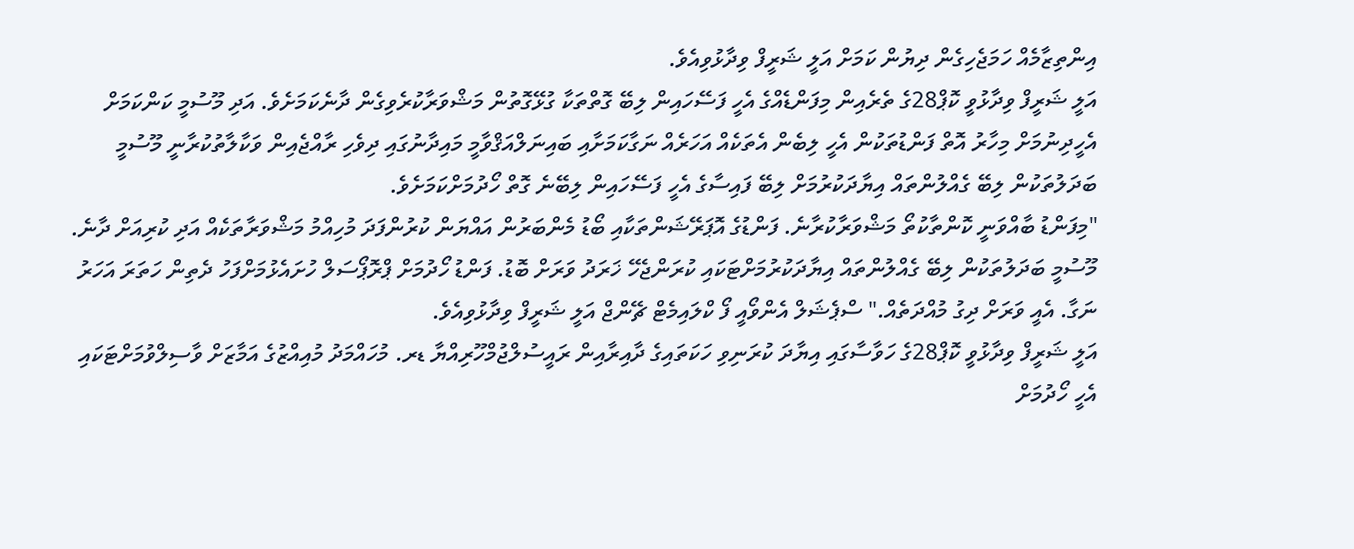އިންތިޒާމެއް ހަމަޖެހިގެން ދިޔުން ކަމަށް އަލީ ޝަރީފް ވިދާޅުވިއެވެ.
އަލީ ޝަރީފް ވިދާޅުވީ ކޮޕް28ގެ ތެރެއިން މިފަންޑެއްގެ އެހީ ފަސޭހައިން ލިބޭ ގޮތްތަކާ ގުޅޭގޮތުން މަޝްވަރާކުރެވިގެން ދާނެކަމަށެވެ. އަދި މޫސުމީ ކަންކަމަށް އެހީދިނުމަށް މިހާރު އޮތް ފަންޑުތަކުން އެހީ ލިބެން އެތަކެއް އަހަރެއް ނަގާކަމަށާއި ބައިނަލްއަޤްވާމީ މައިދާނުގައި ދިވެހި ރާއްޖެއިން ވަކާލާތުކުރާނީ މޫސުމީ ބަދަލުތަކުން ލިބޭ ގެއްލުންތައް އިޔާދަކުރުމަށް ލިބޭ ފައިސާގެ އެހީ ފަސޭހައިން ލިބޭނެ ގޮތް ހޯދުމަށްކަމަށެވެ.
"މިފަންޑު ބާއްވަނީ ކޮންތާކުތޯ މަޝްވަރާކުރާނެ. ފަންޑުގެ އޮޕަރޭޝަންތަކާއި ބޯޑު މެންބަރުން އައްޔަން ކުރުންފަދަ މުހިއްމު މަޝްވަރާތަކެއް އަދި ކުރިއަށް ދާނެ. މޫސުމީ ބަދަލުތަކުން ލިބޭ ގެއްލުންތައް އިޔާދަކުރުމަށްޓަކައި ކުރަންޖެހޭ ޚަރަދު ވަރަށް ބޮޑު. ފަންޑު ހޯދުމަށް ޕްރޮޕޯސަލް ހުށައެޅުމަށްފަހު ދެތިން ހަތަރަ އަހަރު ނަގާ. އެއީ ވަރަށް ދިގު މުއްދަތެއް." ސްޕެޝަލް އެންވޯއީ ފޯ ކްލައިމެޓް ޗޭންޖް އަލީ ޝަރީފް ވިދާޅުވިއެވެ.
އަލީ ޝަރީފް ވިދާޅުވީ ކޮޕް28ގެ ހަވާސާގައި އިޔާދަ ކުރަނިވި ހަކަތައިގެ ދާއިރާއިން ރައީސުލްޖުމްހޫރިއްޔާ ޑރ. މުހައްމަދު މުއިއްޒުގެ އަމާޒަށް ވާސިލްވުމަށްޓަކައި އެހީ ހޯދުމަށް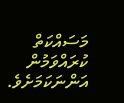މަސައްކަތް ކުރައްވަމުން އަންނަކަމަށެވެ.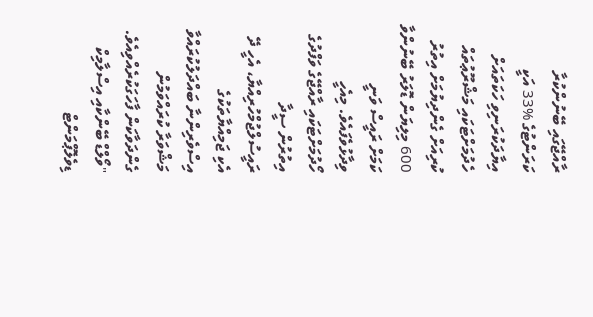ރާއްޖޭގައި ބޭނުންކުރާ ކަރަންޓުގެ %33 އަކީ އިޔާދަކުރަނިވި ހަކަތައަށް ހެދުމަށްޓަކައި މަޝްރޫޢުތައް ކުރިއަށް ގެންދިޔުމަށް އިތުރު 600 މިލިޔަން ޑޮލަރު ބޭނުންވާ ކަމަށް ރައީސް ވަނީ ވިދާޅުވެފައެވެ. މިއެހީ ހޯދުމަށްޓަކައި ރާއްޖޭގެ ވަފްދުގެ އިތުރުން ސީދާ ރައީސުލްޖުމްހުރިއްޔާ، އެހީ ދޭ އެކި ޖަމިއްޔާތަކުގެ އިސްވެރިންނާ ބައްދަލުކުރައްވާ މަޝްވަރާ ކުރައްވަމުން ގެންދަވާކަން ފާހަގަކުރެއްވިއެވެ.
"ވޯލްޑް ބޭންކާއި އިސްލާމިކް ޑިވެލޮޕްމަންޓް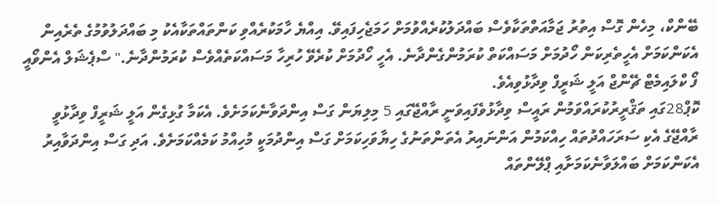ބޭންކް، މިހެން ގޮސް އިތުރު ޖަމާއަތްތަކާވެސް ބައްދަލުކުރެއްވުމަށް ހަމަޖެހިފައިވޭ. އިއްޔެ ހާމަކުރެއްވި ކަންތައްތަކާއެކު މި ބައްދަލުވުމުގެ ތެރެއިން އެކަންކަމަށް އެހީތެރިކަން ހޯދުމަށް މަސައްކަތް ކުރަމުންގެންދާނެ. އެހީ ހޯދުމަށް ކުރެވޭ ހުރިހާ މަސައްކަތެއްވެސް ކުރަމުންދާނެ." ސްޕެޝަލް އެންވޯއީ ފޯ ކްލައިމެޓް ޗޭންޖް އަލީ ޝަރީފް ވިދާޅުވިއެވެ.
ކޮޕް28ގައި ތަޤްރީރުކުރައްވަމުން ރައީސް ވިދާޅުވެފައިވަނީ ރާއްޖޭގައި 5 މިލިޔަން ގަސް އިންދަވާނެކަމަށެވެ. އެކަމާ ގުޅިގެން އަލީ ޝަރީފް ވިދާޅުވީ ރާއްޖޭގެ އެކި ސަރަހައްދުތައް ހިއްކަމުން އަންނައިރު އެތަންތަނުގެ ހިޔާވަހިކަމަށް ގަސް އިންދުމަކީ މުހިއްމު ކަމެއްކަމަށެވެ. އަދި ގަސް އިންދަވާއިރު އެކަންކަމަށް ބައްލަވާނެކަމަށާއި ޕްލޭންތައް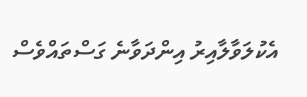އެކުލަވާލާއިރު އިންދަވާނެ ގަސްތައްވެސް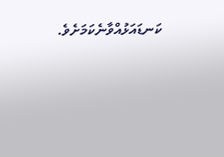ކަނޑައަޅުއްވާނެކަމަށެވެ.